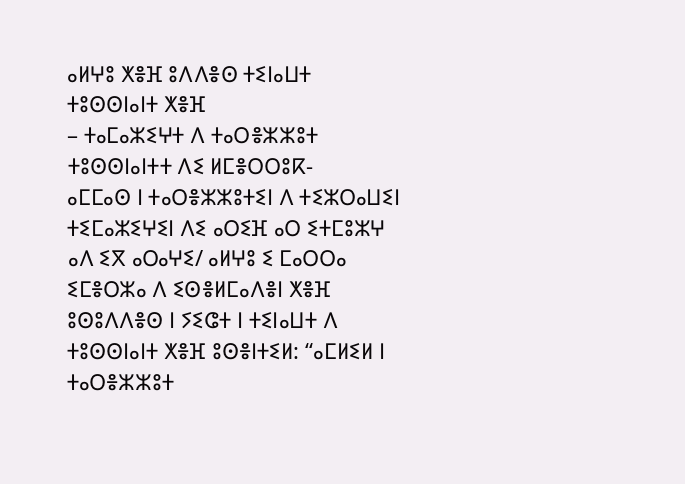ⴰⵍⵖⵓ ⵅⴻⴼ ⵓⴷⴷⴻⵙ ⵜⵉⵏⴰⵡⵜ ⵜⵓⵙⵙⵏⴰⵏⵜ ⵅⴻⴼ
– ⵜⴰⵎⴰⵣⵉⵖⵜ ⴷ ⵜⴰⵔⴻⵣⵣⵓⵜ ⵜⵓⵙⵙⵏⴰⵏⵜⵜ ⴷⵉ ⵍⵎⴻⵔⵔⵓⴽ-
ⴰⵎⵎⴰⵙ ⵏ ⵜⴰⵔⴻⵣⵣⵓⵜⵉⵏ ⴷ ⵜⵉⵣⵔⴰⵡⵉⵏ ⵜⵉⵎⴰⵣⵉⵖⵉⵏ ⴷⵉ ⴰⵔⵉⴼ ⴰⵔ ⵉⵜⵎⵓⵣⵖ ⴰⴷ ⵉⴳ ⴰⵔⴰⵖⵉ/ ⴰⵍⵖⵓ ⵉ ⵎⴰⵔⵔⴰ ⵉⵎⴻⵔⵣⴰ ⴷ ⵉⵙⴻⵍⵎⴰⴷⴻⵏ ⵅⴻⴼ ⵓⵙⵓⴷⴷⴻⵙ ⵏ ⵢⵉⵛⵜ ⵏ ⵜⵉⵏⴰⵡⵜ ⴷ ⵜⵓⵙⵙⵏⴰⵏⵜ ⵅⴻⴼ ⵓⵙⴻⵏⵜⵉⵍ: “ⴰⵎⵍⵉⵍ ⵏ ⵜⴰⵔⴻⵣⵣⵓⵜ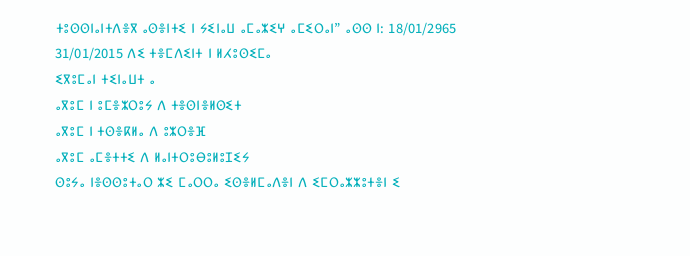ⵜⵓⵙⵙⵏⴰⵏⵜⴷⴻⴳ ⴰⵙⴻⵏⵜⵉ ⵏ ⵢⵉⵏⴰⵡ ⴰⵎⴰⵣⵉⵖ ⴰⵎⵉⵔⴰⵏ” ⴰⵙⵙ ⵏ: 18/01/2965   31/01/2015 ⴷⵉ ⵜⴻⵎⴷⵉⵏⵜ ⵏ ⵍⵃⵓⵙⵉⵎⴰ
ⵉⴳⵓⵎⴰⵏ ⵜⵉⵏⴰⵡⵜ ⴰ
ⴰⴳⵓⵎ ⵏ ⵓⵎⴻⵣⵔⵓⵢ ⴷ ⵜⴻⵙⵏⴻⵍⵙⵉⵜ
ⴰⴳⵓⵎ ⵏ ⵜⵙⴻⴽⵍⴰ ⴷ ⵓⵣⵔⴻⴼ
ⴰⴳⵓⵎ ⴰⵎⴻⵜⵜⵉ ⴷ ⵍⴰⵏⵜⵔⵓⴱⵓⵍⵓⵊⵉⵢ
ⵙⵓⵢⴰ ⵏⴻⵙⵙⵓⵜⴰⵔ ⵣⵉ ⵎⴰⵔⵔⴰ ⵉⵙⴻⵍⵎⴰⴷⴻⵏ ⴷ ⵉⵎⵔⴰⵣⵣⵓⵜⴻⵏ ⵉ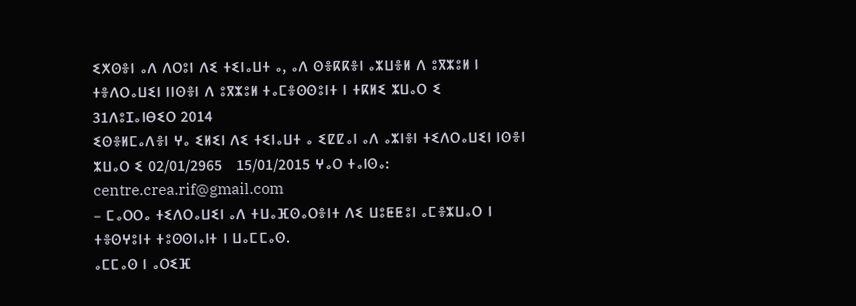ⵉⵅⵙⴻⵏ ⴰⴷ ⴷⵔⵓⵏ ⴷⵉ ⵜⵉⵏⴰⵡⵜ ⴰ, ⴰⴷ ⵙⴻⴽⴽⴻⵏ ⴰⵣⵡⴻⵍ ⴷ ⵓⴳⵣⵓⵍ ⵏ ⵜⴻⴷⵔⴰⵡⵉⵏ ⵏⵏⵙⴻⵏ ⴷ ⵓⴳⵣⵓⵍ ⵜⴰⵎⴻⵙⵙⵓⵏⵜ ⵏ ⵜⴽⵍⵉ ⵣⵡⴰⵔ ⵉ 31ⴷⵓⵊⴰⵏⴱⵉⵔ 2014
ⵉⵙⴻⵍⵎⴰⴷⴻⵏ ⵖⴰ ⵉⵍⵉⵏ ⴷⵉ ⵜⵉⵏⴰⵡⵜ ⴰ ⵉⵇⵇⴰⵏ ⴰⴷ ⴰⵣⵏⴻⵏ ⵜⵉⴷⵔⴰⵡⵉⵏ ⵏⵙⴻⵏ ⵣⵡⴰⵔ ⵉ 02/01/2965   15/01/2015 ⵖⴰⵔ ⵜⴰⵏⵙⴰ: centre.crea.rif@gmail.com
– ⵎⴰⵔⵔⴰ ⵜⵉⴷⵔⴰⵡⵉⵏ ⴰⴷ ⵜⵡⴰⴼⵙⴰⵔⴻⵏⵜ ⴷⵉ ⵡⵓⵟⵟⵓⵏ ⴰⵎⴻⵣⵡⴰⵔ ⵏ ⵜⴻⵙⵖⵓⵏⵜ ⵜⵓⵙⵙⵏⴰⵏⵜ ⵏ ⵡⴰⵎⵎⴰⵙ.
ⴰⵎⵎⴰⵙ ⵏ ⴰⵔⵉⴼ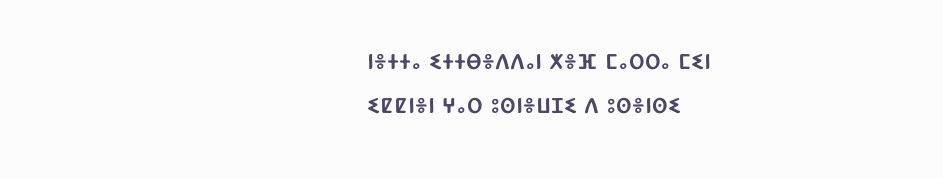ⵏⴻⵜⵜⴰ ⵉⵜⵜⴱⴻⴷⴷⴰⵏ ⵅⴻⴼ ⵎⴰⵔⵔⴰ ⵎⵉⵏ ⵉⵇⵇⵏⴻⵏ ⵖⴰⵔ ⵓⵙⵏⴻⵡⵊⵉ ⴷ ⵓⵙⴻⵏⵙⵉ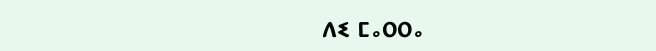ⴷⵉ ⵎⴰⵔⵔⴰ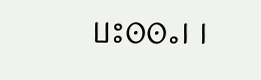ⵡⵓⵙⵙⴰⵏ ⵏ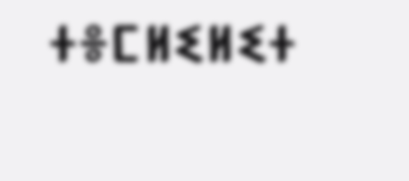ⵜⴻⵎⵍⵉⵍⵉⵜ